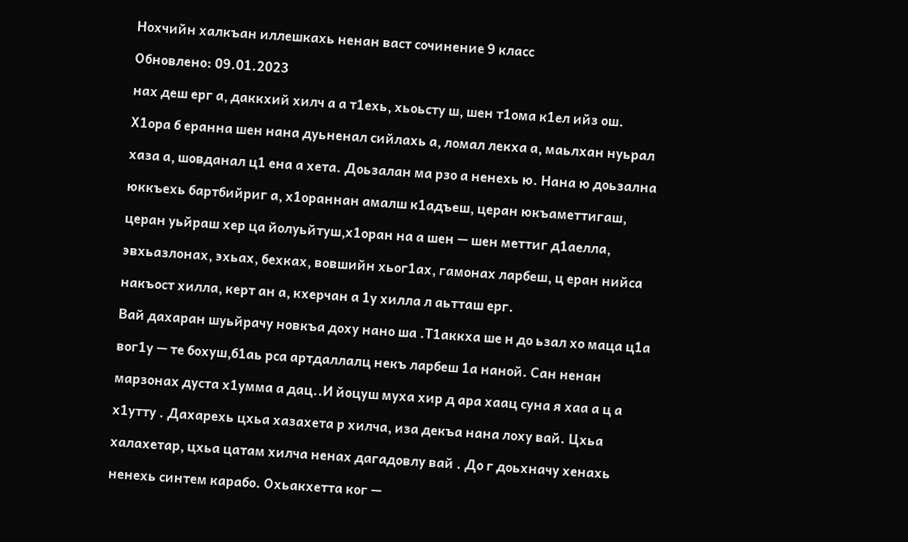Нохчийн халкъан иллешкахь ненан васт сочинение 9 класс

Обновлено: 09.01.2023

нах деш ерг а, даккхий хилч а а т1ехь, хьоьсту ш, шен т1ома к1ел ийз ош.

Х1ора б еранна шен нана дуьненал сийлахь а, ломал лекха а, маьлхан нуьрал

хаза а, шовданал ц1 ена а хета. Доьзалан ма рзо а ненехь ю. Нана ю доьзална

юккъехь бартбийриг а, х1ораннан амалш к1адъеш, церан юкъаметтигаш,

церан уьйраш хер ца йолуьйтуш,х1оран на а шен — шен меттиг д1аелла,

эвхьазлонах, эхьах, бехках, вовшийн хьог1ах, гамонах ларбеш, ц еран нийса

накъост хилла, керт ан а, кхерчан а 1у хилла л аьтташ ерг.

Вай дахаран шуьйрачу новкъа доху нано ша .Т1аккха ше н до ьзал хо маца ц1а

вог1у — те бохуш,б1аь рса артдаллалц некъ ларбеш 1а наной. Сан ненан

марзонах дуста х1умма а дац..И йоцуш муха хир д ара хаац суна я хаа а ц а

х1утту . Дахарехь цхьа хазахета р хилча, иза декъа нана лоху вай. Цхьа

халахетар, цхьа цатам хилча ненах дагадовлу вай . До г доьхначу хенахь

ненехь синтем карабо. Охьакхетта ког —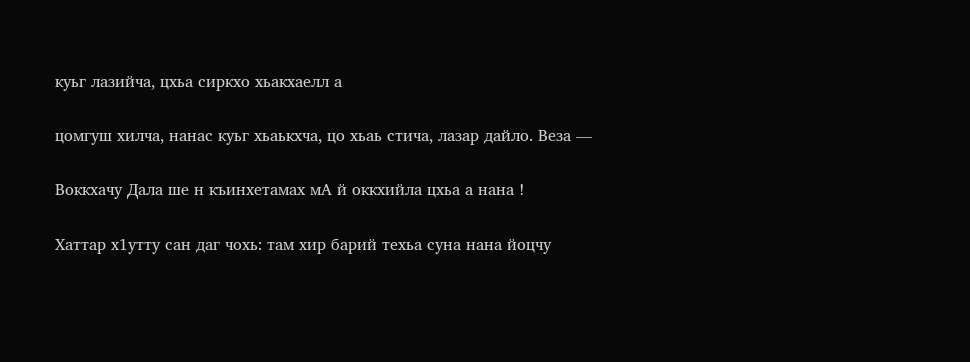куьг лазийча, цхьа сиркхо хьакхаелл а

цомгуш хилча, нанас куьг хьаькхча, цо хьаь стича, лазар дайло. Веза —

Воккхачу Дала ше н къинхетамах мА й оккхийла цхьа а нана !

Хаттар х1утту сан даг чохь: там хир барий техьа суна нана йоцчу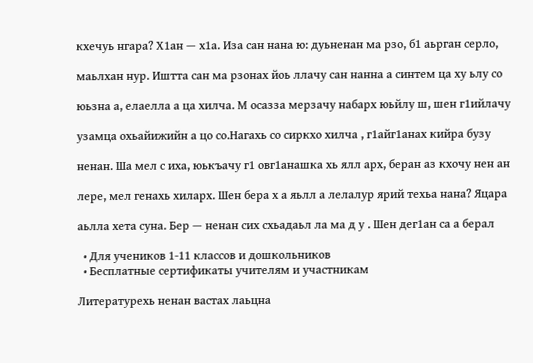кхечуь нгара? Х1ан — х1а. Иза сан нана ю: дуьненан ма рзо, б1 аьрган серло,

маьлхан нур. Иштта сан ма рзонах йоь ллачу сан нанна а синтем ца ху ьлу со

юьзна а, елаелла а ца хилча. М осазза мерзачу набарх юьйлу ш, шен г1ийлачу

узамца охьайижийн а цо со.Нагахь со сиркхо хилча , г1айг1анах кийра бузу

ненан. Ша мел с иха, юькъачу г1 овг1анашка хь ялл арх, беран аз кхочу нен ан

лере, мел генахь хиларх. Шен бера х а яьлл а лелалур ярий техьа нана? Яцара

аьлла хета суна. Бер — ненан сих схьадаьл ла ма д у . Шен дег1ан са а берал

  • Для учеников 1-11 классов и дошкольников
  • Бесплатные сертификаты учителям и участникам

Литературехь ненан вастах лаьцна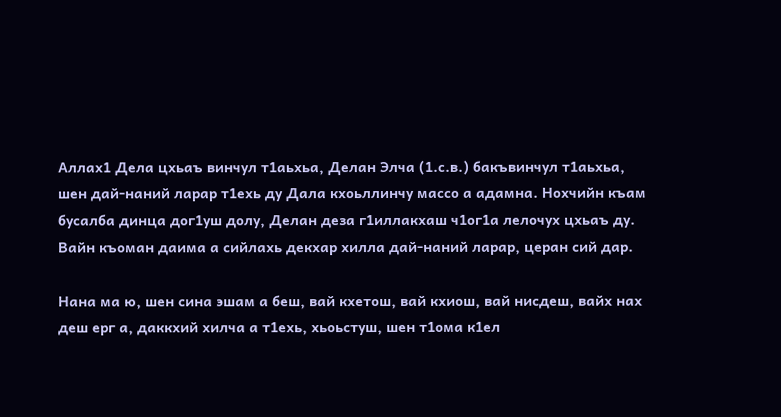Аллах1 Дела цхьаъ винчул т1аьхьа, Делан Элча (1.с.в.) бакъвинчул т1аьхьа, шен дай-наний ларар т1ехь ду Дала кхоьллинчу массо а адамна. Нохчийн къам бусалба динца дог1уш долу, Делан деза г1иллакхаш ч1ог1а лелочух цхьаъ ду. Вайн къоман даима а сийлахь декхар хилла дай-наний ларар, церан сий дар.

Нана ма ю, шен сина эшам а беш, вай кхетош, вай кхиош, вай нисдеш, вайх нах деш ерг а, даккхий хилча а т1ехь, хьоьстуш, шен т1ома к1ел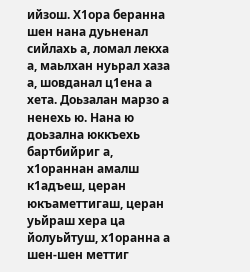ийзош. Х1ора беранна шен нана дуьненал сийлахь а, ломал лекха а, маьлхан нуьрал хаза а, шовданал ц1ена а хета. Доьзалан марзо а ненехь ю. Нана ю доьзална юккъехь бартбийриг а, х1ораннан амалш к1адъеш, церан юкъаметтигаш, церан уьйраш хера ца йолуьйтуш, х1оранна а шен-шен меттиг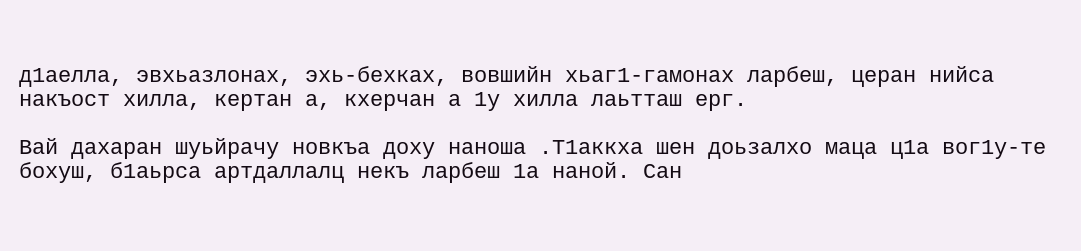д1аелла, эвхьазлонах, эхь-бехках, вовшийн хьаг1-гамонах ларбеш, церан нийса накъост хилла, кертан а, кхерчан а 1у хилла лаьтташ ерг.

Вай дахаран шуьйрачу новкъа доху наноша .Т1аккха шен доьзалхо маца ц1а вог1у-те бохуш, б1аьрса артдаллалц некъ ларбеш 1а наной. Сан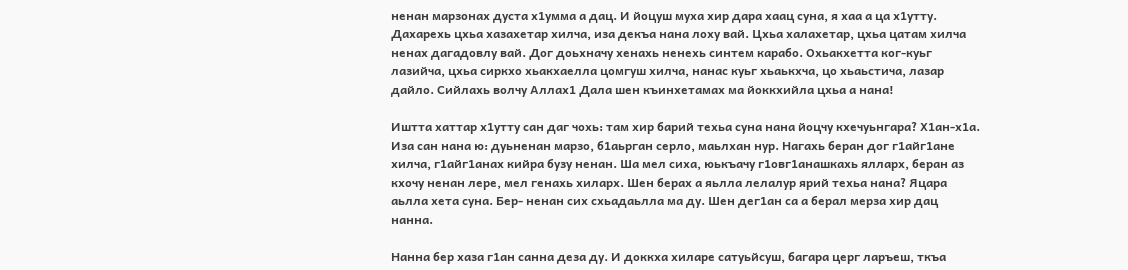ненан марзонах дуста х1умма а дац. И йоцуш муха хир дара хаац суна, я хаа а ца х1утту. Дахарехь цхьа хазахетар хилча, иза декъа нана лоху вай. Цхьа халахетар, цхьа цатам хилча ненах дагадовлу вай. Дог доьхначу хенахь ненехь синтем карабо. Охьакхетта ког-куьг лазийча, цхьа сиркхо хьакхаелла цомгуш хилча, нанас куьг хьаькхча, цо хьаьстича, лазар дайло. Сийлахь волчу Аллах1 Дала шен къинхетамах ма йоккхийла цхьа а нана!

Иштта хаттар х1утту сан даг чохь: там хир барий техьа суна нана йоцчу кхечуьнгара? Х1ан-х1а. Иза сан нана ю: дуьненан марзо, б1аьрган серло, маьлхан нур. Нагахь беран дог г1айг1ане хилча, г1айг1анах кийра бузу ненан. Ша мел сиха, юькъачу г1овг1анашкахь ялларх, беран аз кхочу ненан лере, мел генахь хиларх. Шен берах а яьлла лелалур ярий техьа нана? Яцара аьлла хета суна. Бер- ненан сих схьадаьлла ма ду. Шен дег1ан са а берал мерза хир дац нанна.

Нанна бер хаза г1ан санна деза ду. И доккха хиларе сатуьйсуш, багара церг ларъеш, ткъа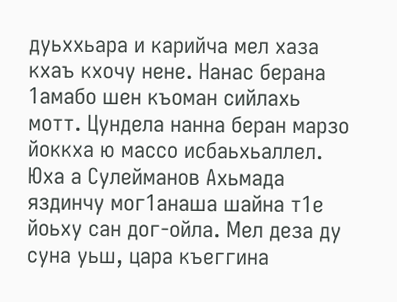дуьххьара и карийча мел хаза кхаъ кхочу нене. Нанас берана 1амабо шен къоман сийлахь мотт. Цундела нанна беран марзо йоккха ю массо исбаьхьаллел. Юха а Сулейманов Ахьмада яздинчу мог1анаша шайна т1е йоьху сан дог-ойла. Мел деза ду суна уьш, цара къеггина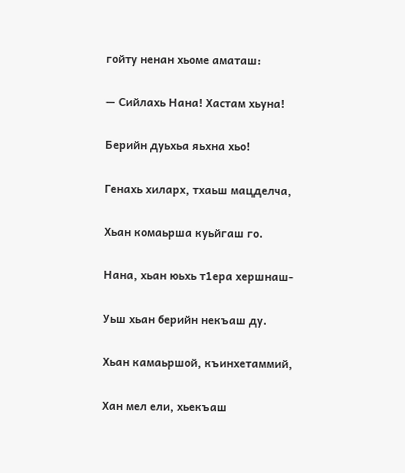гойту ненан хьоме аматаш:

— Сийлахь Нана! Хастам хьуна!

Берийн дуьхьа яьхна хьо!

Генахь хиларх, тхаьш мацделча,

Хьан комаьрша куьйгаш го.

Нана, хьан юьхь т1ера хершнаш-

Уьш хьан берийн некъаш ду.

Хьан камаьршой, къинхетаммий,

Хан мел ели, хьекъаш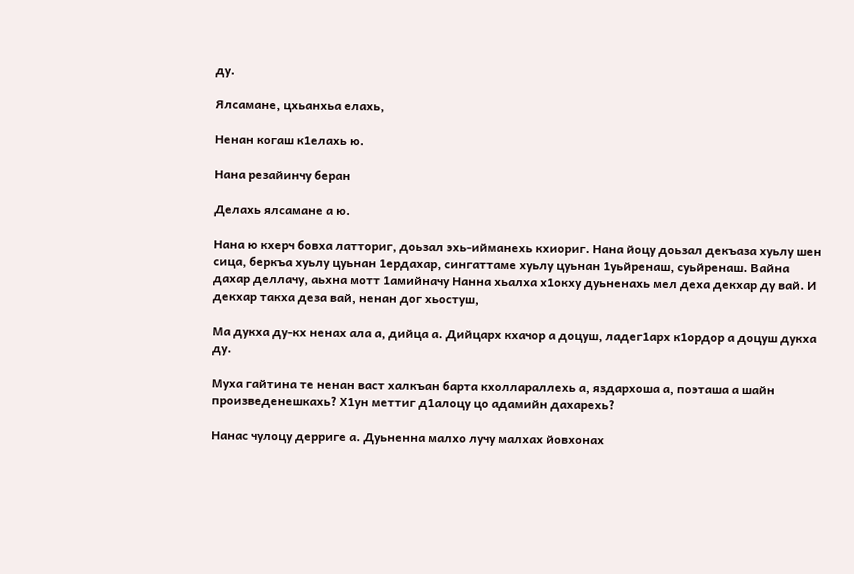ду.

Ялсамане, цхьанхьа елахь,

Ненан когаш к1елахь ю.

Нана резайинчу беран

Делахь ялсамане а ю.

Нана ю кхерч бовха латториг, доьзал эхь-ийманехь кхиориг. Нана йоцу доьзал декъаза хуьлу шен сица, беркъа хуьлу цуьнан 1ердахар, сингаттаме хуьлу цуьнан 1уьйренаш, суьйренаш. Вайна дахар деллачу, аьхна мотт 1амийначу Нанна хьалха х1окху дуьненахь мел деха декхар ду вай. И декхар такха деза вай, ненан дог хьостуш,

Ма дукха ду-кх ненах ала а, дийца а. Дийцарх кхачор а доцуш, ладег1арх к1ордор а доцуш дукха ду.

Муха гайтина те ненан васт халкъан барта кхоллараллехь а, яздархоша а, поэташа а шайн произведенешкахь? Х1ун меттиг д1алоцу цо адамийн дахарехь?

Нанас чулоцу дерриге а. Дуьненна малхо лучу малхах йовхонах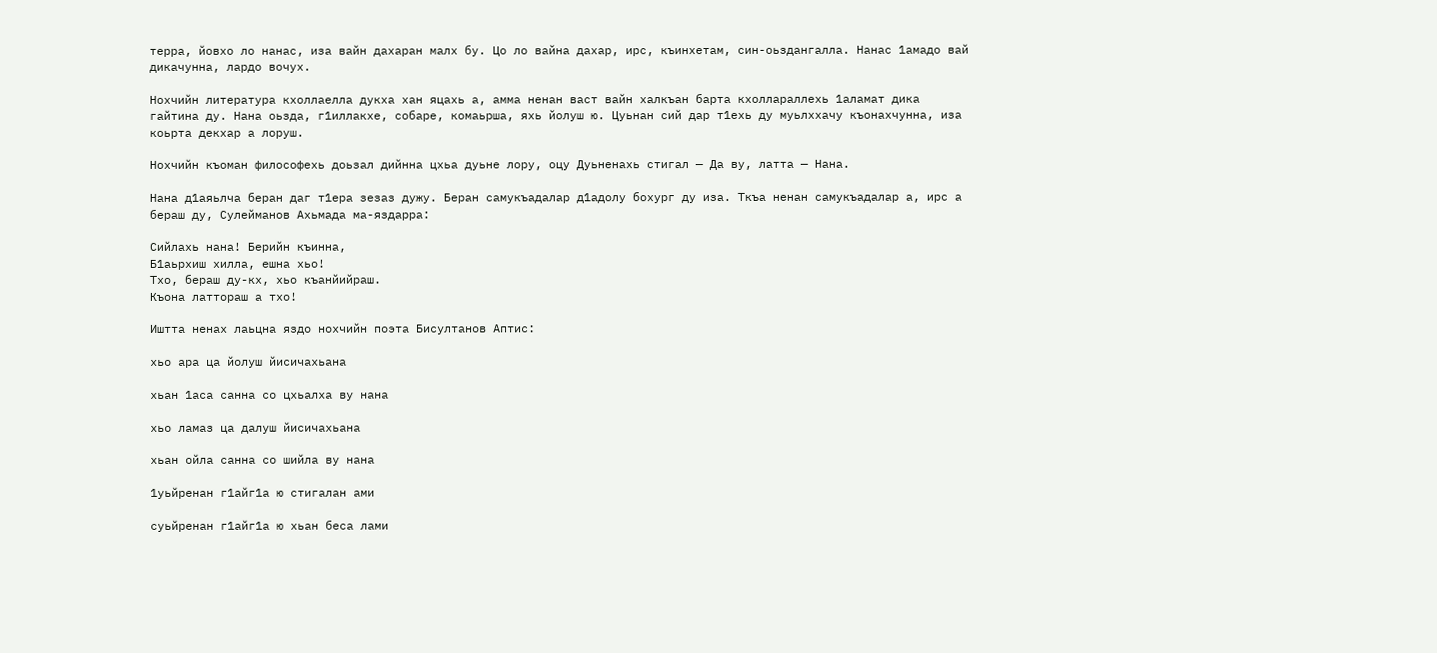терра, йовхо ло нанас, иза вайн дахаран малх бу. Цо ло вайна дахар, ирс, къинхетам, син-оьздангалла. Нанас 1амадо вай дикачунна, лардо вочух.

Нохчийн литература кхоллаелла дукха хан яцахь а, амма ненан васт вайн халкъан барта кхоллараллехь 1аламат дика гайтина ду. Нана оьзда, г1иллакхе, собаре, комаьрша, яхь йолуш ю. Цуьнан сий дар т1ехь ду муьлххачу къонахчунна, иза коьрта декхар а лоруш.

Нохчийн къоман философехь доьзал дийнна цхьа дуьне лору, оцу Дуьненахь стигал — Да ву, латта — Нана.

Нана д1аяьлча беран даг т1ера зезаз дужу. Беран самукъадалар д1адолу бохург ду иза. Ткъа ненан самукъадалар а, ирс а бераш ду, Сулейманов Ахьмада ма-яздарра:

Сийлахь нана! Берийн къинна,
Б1аьрхиш хилла, ешна хьо!
Тхо, бераш ду-кх, хьо къанйийраш.
Къона латтораш а тхо!

Иштта ненах лаьцна яздо нохчийн поэта Бисултанов Аптис:

хьо ара ца йолуш йисичахьана

хьан 1аса санна со цхьалха ву нана

хьо ламаз ца далуш йисичахьана

хьан ойла санна со шийла ву нана

1уьйренан г1айг1а ю стигалан ами

суьйренан г1айг1а ю хьан беса лами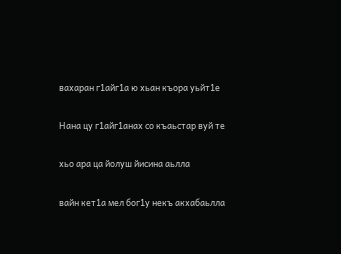вахаран г1айг1а ю хьан къора уьйт1е

Нана цу г1айг1анах со къаьстар вуй те

хьо ара ца йолуш йисина аьлла

вайн кет1а мел бог1у некъ акхабаьлла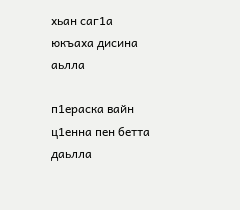хьан саг1а юкъаха дисина аьлла

п1ераска вайн ц1енна пен бетта даьлла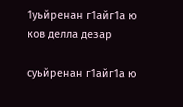1уьйренан г1айг1а ю ков делла дезар

суьйренан г1айг1а ю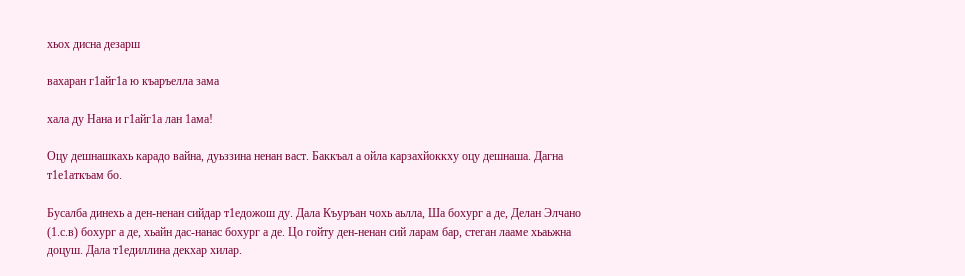хьох дисна дезарш

вахаран г1айг1а ю къаръелла зама

хала ду Нана и г1айг1а лан 1ама!

Оцу дешнашкахь карадо вайна, дуьззина ненан васт. Баккъал а ойла карзахйоккху оцу дешнаша. Дагна т1е1аткъам бо.

Бусалба динехь а ден-ненан сийдар т1едожош ду. Дала Къуръан чохь аьлла, Ша бохург а де, Делан Элчано (1.с.в) бохург а де, хьайн дас-нанас бохург а де. Цо гойту ден-ненан сий ларам бар, стеган лааме хьаьжна доцуш. Дала т1едиллина декхар хилар.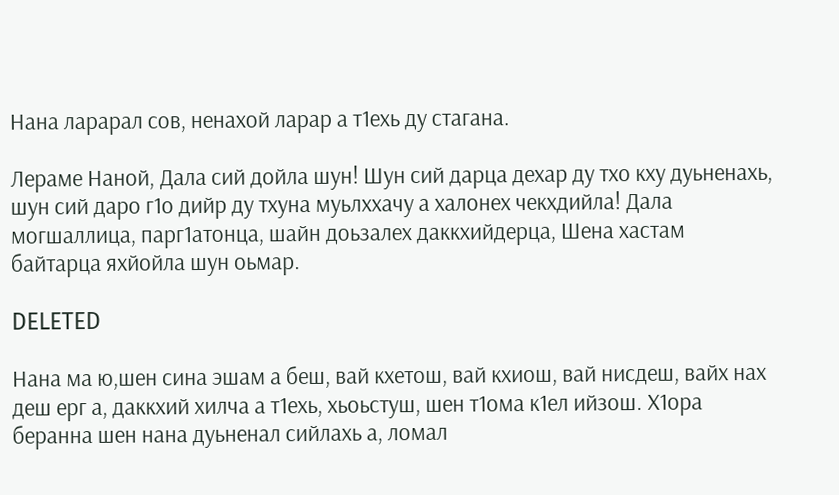Нана ларарал сов, ненахой ларар а т1ехь ду стагана.

Лераме Наной, Дала сий дойла шун! Шун сий дарца дехар ду тхо кху дуьненахь, шун сий даро г1о дийр ду тхуна муьлххачу а халонех чекхдийла! Дала могшаллица, парг1атонца, шайн доьзалех даккхийдерца, Шена хастам байтарца яхйойла шун оьмар.

DELETED

Нана ма ю,шен сина эшам а беш, вай кхетош, вай кхиош, вай нисдеш, вайх нах деш ерг а, даккхий хилча а т1ехь, хьоьстуш, шен т1ома к1ел ийзош. Х1ора беранна шен нана дуьненал сийлахь а, ломал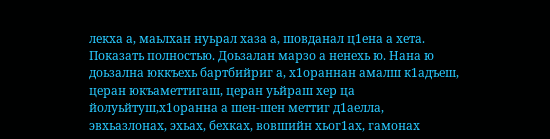лекха а, маьлхан нуьрал хаза а, шовданал ц1ена а хета.
Показать полностью. Доьзалан марзо а ненехь ю. Нана ю доьзална юккъехь бартбийриг а, х1ораннан амалш к1адъеш, церан юкъаметтигаш, церан уьйраш хер ца йолуьйтуш,х1оранна а шен-шен меттиг д1аелла, эвхьазлонах, эхьах, бехках, вовшийн хьог1ах, гамонах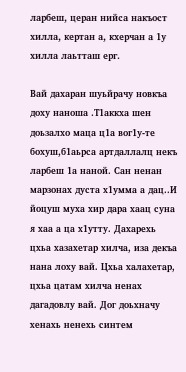ларбеш, церан нийса накъост хилла, кертан а, кхерчан а 1у хилла лаьтташ ерг.

Вай дахаран шуьйрачу новкъа доху наноша .Т1аккха шен доьзалхо маца ц1а вог1у-те бохуш,б1аьрса артдаллалц некъ ларбеш 1а наной. Сан ненан марзонах дуста х1умма а дац..И йоцуш муха хир дара хаац суна я хаа а ца х1утту. Дахарехь цхьа хазахетар хилча, иза декъа нана лоху вай. Цхьа халахетар, цхьа цатам хилча ненах дагадовлу вай. Дог доьхначу хенахь ненехь синтем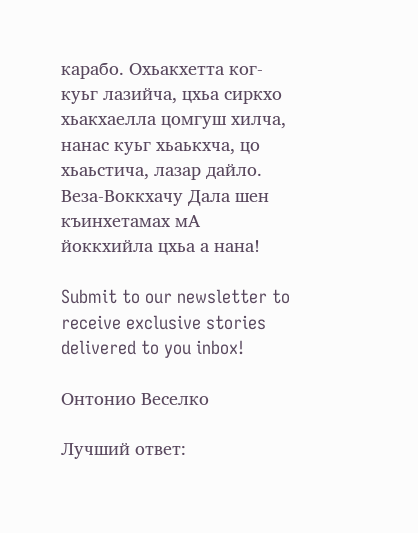карабо. Охьакхетта ког-куьг лазийча, цхьа сиркхо хьакхаелла цомгуш хилча, нанас куьг хьаькхча, цо хьаьстича, лазар дайло. Веза-Воккхачу Дала шен къинхетамах мА йоккхийла цхьа а нана!

Submit to our newsletter to receive exclusive stories delivered to you inbox!

Онтонио Веселко

Лучший ответ: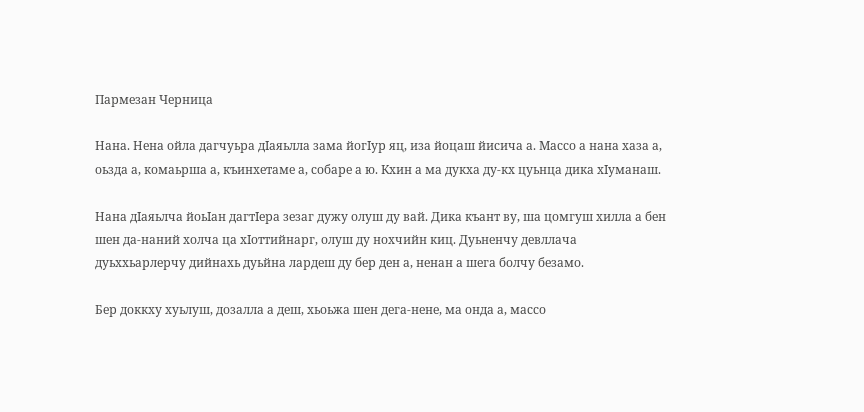Пармезан Черница

Нана. Нена ойла дагчуьра дIаяьлла зама йогIур яц, иза йоцаш йисича а. Массо а нана хаза а, оьзда а, комаьрша а, къинхетаме а, собаре а ю. Кхин а ма дукха ду-кх цуьнца дика хIуманаш.

Нана дIаяьлча йоьIан дагтIера зезаг дужу олуш ду вай. Дика къант ву, ша цомгуш хилла а бен шен да-наний холча ца хIоттийнарг, олуш ду нохчийн киц. Дуьненчу девллача дуьххьарлерчу дийнахь дуьйна лардеш ду бер ден а, ненан а шега болчу безамо.

Бер доккху хуьлуш, дозалла а деш, хьоьжа шен дега-нене, ма онда а, массо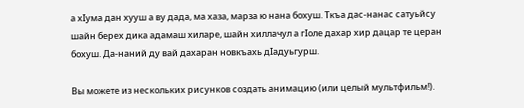а хIума дан хууш а ву дада, ма хаза, марза ю нана бохуш. Ткъа дас-нанас сатуьйсу шайн берех дика адамаш хиларе, шайн хиллачул а гIоле дахар хир дацар те церан бохуш. Да-наний ду вай дахаран новкъахь дIадуьгурш.

Вы можете из нескольких рисунков создать анимацию (или целый мультфильм!).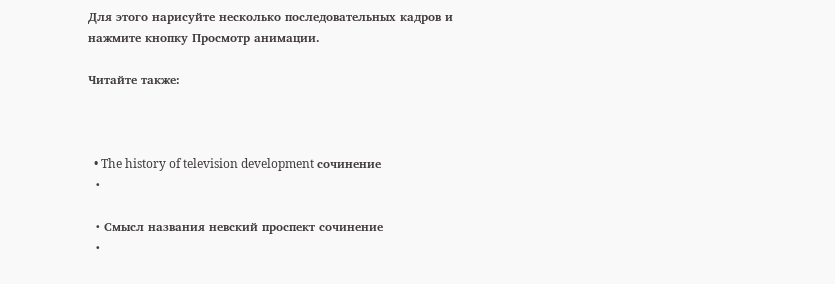Для этого нарисуйте несколько последовательных кадров и нажмите кнопку Просмотр анимации.

Читайте также:



  • The history of television development сочинение
  •

  • Смысл названия невский проспект сочинение
  •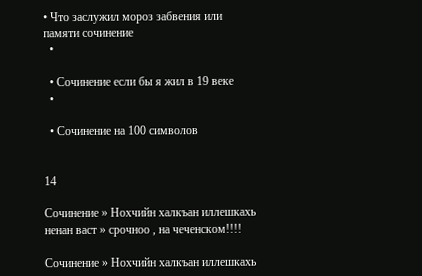• Что заслужил мороз забвения или памяти сочинение
  •

  • Сочинение если бы я жил в 19 веке
  •

  • Сочинение на 100 символов


14

Сочинение » Нохчийн халкъан иллешкахь ненан васт » срочноо , на чеченском!!!!

Сочинение » Нохчийн халкъан иллешкахь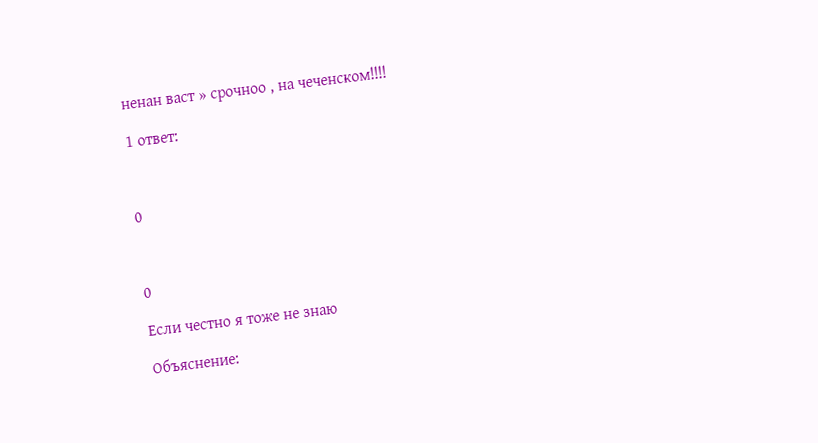ненан васт » срочноо , на чеченском!!!!

1 ответ:



0



0

Если честно я тоже не знаю

Объяснение: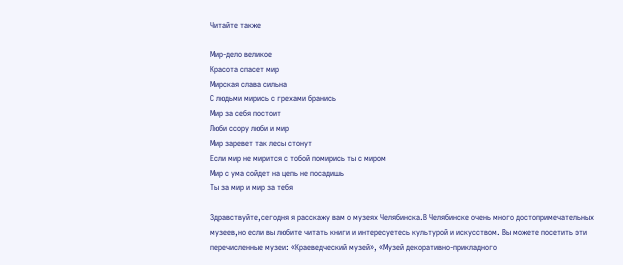Читайте также

Мир-дело великое
Красота спасет мир
Мирская слава сильна
С людьми мирись с грехами бранись
Мир за себя постоит
Люби ссору люби и мир
Мир заревет так лесы стонут
Если мир не мирится с тобой помирись ты с миром
Мир с ума сойдет на цепь не посадишь
Ты за мир и мир за тебя

Здравствуйте,сегодня я расскажу вам о музеях Челябинска.В Челябинске очень много достопримечательных музеев,но если вы любите читать книги и интересуетесь культурой и искусством. Вы можете посетить эти перечисленные музеи: «Краеведческий музей», «Музей декоративно-прикладного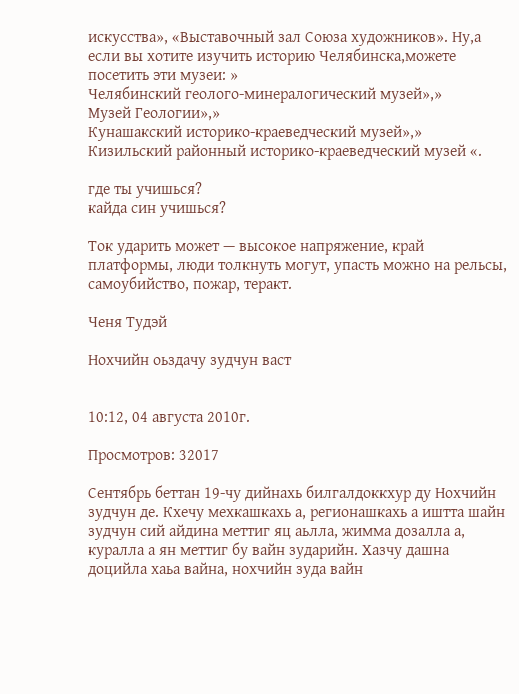искусства», «Выставочный зал Союза художников». Ну,а если вы хотите изучить историю Челябинска,можете посетить эти музеи: »
Челябинский геолого-минералогический музей»,»
Музей Геологии»,»
Кунашакский историко-краеведческий музей»,»
Кизильский районный историко-краеведческий музей «.

где ты учишься?
кайда син учишься?

Ток ударить может — высокое напряжение, край платформы, люди толкнуть могут, упасть можно на рельсы, самоубийство, пожар, теракт.

Ченя Тудэй

Нохчийн оьздачу зудчун васт


10:12, 04 августа 2010г.

Просмотров: 32017

Сентябрь беттан 19-чу дийнахь билгалдоккхур ду Нохчийн зудчун де. Кхечу мехкашкахь а, регионашкахь а иштта шайн зудчун сий айдина меттиг яц аьлла, жимма дозалла а, куралла а ян меттиг бу вайн зударийн. Хазчу дашна доцийла хаьа вайна, нохчийн зуда вайн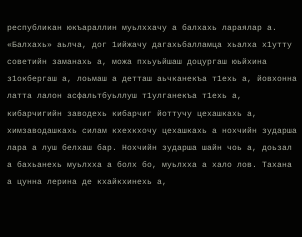республикан юкъараллин муьлххачу а балхахь лараялар а. «Балхахь» аьлча, дог 1ийжачу дагахьбалламца хьалха х1утту советийн заманахь а, можа пхьуьйшаш доцургаш юьйхина з1окбергаш а, лоьмаш а детташ аьчканекъа т1ехь а, йовхонна латта лалон асфальтбуьллуш т1улганекъа т1ехь а, кибарчигийн заводехь кибарчиг йоттучу цехашкахь а, химзаводашкахь силам кхехкхочу цехашкахь а нохчийн зударша лара а луш белхаш бар. Нохчийн зударша шайн чоь а, доьзал а бахьанехь муьлхха а болх бо, муьлхха а хало лов. Тахана а цунна лерина де кхайкхинехь а,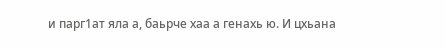и парг1ат яла а, баьрче хаа а генахь ю. И цхьана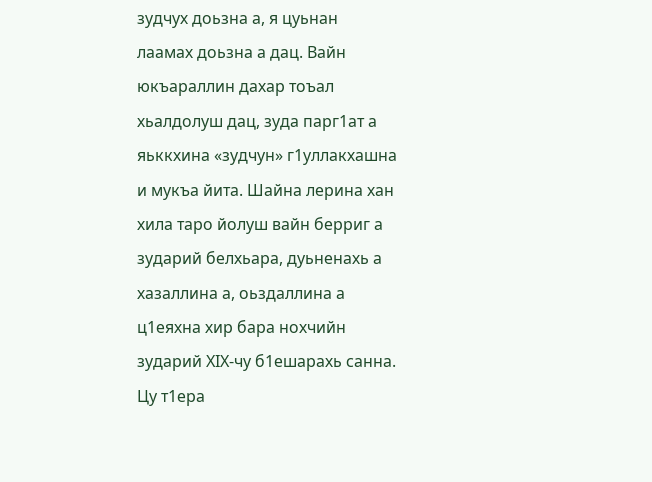зудчух доьзна а, я цуьнан лаамах доьзна а дац. Вайн юкъараллин дахар тоъал хьалдолуш дац, зуда парг1ат а яьккхина «зудчун» г1уллакхашна и мукъа йита. Шайна лерина хан хила таро йолуш вайн берриг а зударий белхьара, дуьненахь а хазаллина а, оьздаллина а ц1еяхна хир бара нохчийн зударий ХIХ-чу б1ешарахь санна.
Цу т1ера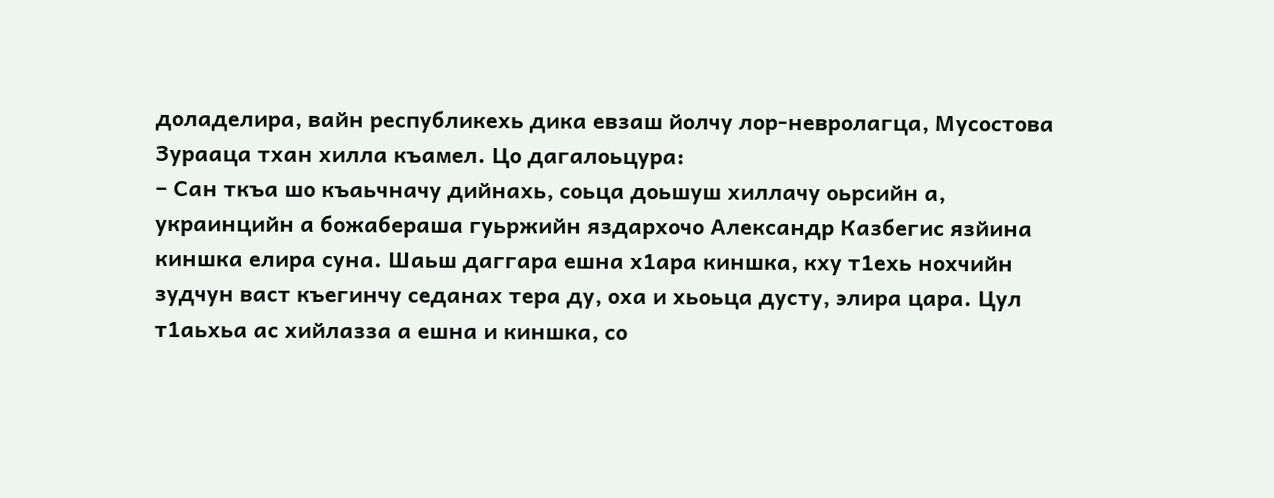доладелира, вайн республикехь дика евзаш йолчу лор-невролагца, Мусостова Зурааца тхан хилла къамел. Цо дагалоьцура:
– Сан ткъа шо къаьчначу дийнахь, соьца доьшуш хиллачу оьрсийн а, украинцийн а божабераша гуьржийн яздархочо Александр Казбегис язйина киншка елира суна. Шаьш даггара ешна х1ара киншка, кху т1ехь нохчийн зудчун васт къегинчу седанах тера ду, оха и хьоьца дусту, элира цара. Цул т1аьхьа ас хийлазза а ешна и киншка, со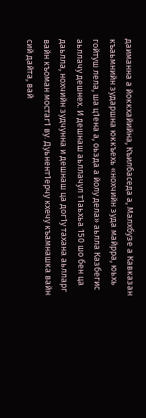даиманна а йоккхайийна, Къилбаседа а, Малхбузе а Кавказан къаьмнийн зударшна юккъехь «нохчийн зуда майрра, юьхь гойтуш лела, ша ц1ена а, оьзда а йолу дела» аьлла Казбегис аьллачу дешнех. И дешнаш аьллачул т1аьхьа 150 шо бен ца даьлла, нохчийн зудчунна и дешнаш ца дог1у тахана аьлларг вайн къоман мостаг1 ву. Дуьнент1ерчу кхечу къамнашка вайн сий дайта, вай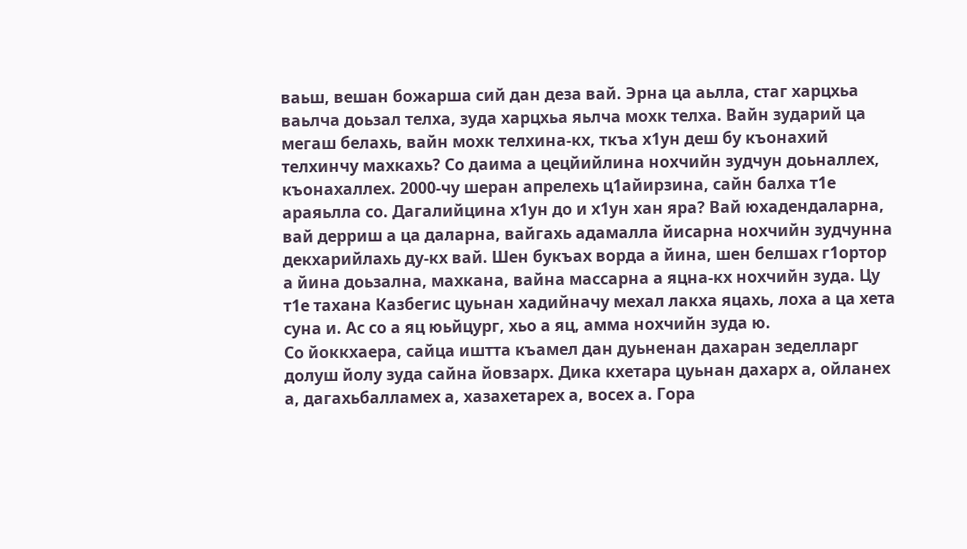ваьш, вешан божарша сий дан деза вай. Эрна ца аьлла, стаг харцхьа ваьлча доьзал телха, зуда харцхьа яьлча мохк телха. Вайн зударий ца мегаш белахь, вайн мохк телхина-кх, ткъа х1ун деш бу къонахий телхинчу махкахь? Со даима а цецйийлина нохчийн зудчун доьналлех, къонахаллех. 2000-чу шеран апрелехь ц1айирзина, сайн балха т1е араяьлла со. Дагалийцина х1ун до и х1ун хан яра? Вай юхадендаларна, вай дерриш а ца даларна, вайгахь адамалла йисарна нохчийн зудчунна декхарийлахь ду-кх вай. Шен букъах ворда а йина, шен белшах г1ортор а йина доьзална, махкана, вайна массарна а яцна-кх нохчийн зуда. Цу т1е тахана Казбегис цуьнан хадийначу мехал лакха яцахь, лоха а ца хета суна и. Ас со а яц юьйцург, хьо а яц, амма нохчийн зуда ю.
Со йоккхаера, сайца иштта къамел дан дуьненан дахаран зеделларг долуш йолу зуда сайна йовзарх. Дика кхетара цуьнан дахарх а, ойланех а, дагахьбалламех а, хазахетарех а, восех а. Гора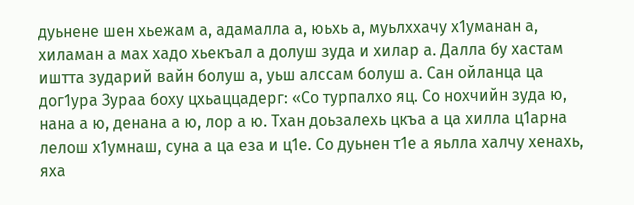дуьнене шен хьежам а, адамалла а, юьхь а, муьлххачу х1уманан а, хиламан а мах хадо хьекъал а долуш зуда и хилар а. Далла бу хастам иштта зударий вайн болуш а, уьш алссам болуш а. Сан ойланца ца дог1ура Зураа боху цхьаццадерг: «Со турпалхо яц. Со нохчийн зуда ю, нана а ю, денана а ю, лор а ю. Тхан доьзалехь цкъа а ца хилла ц1арна лелош х1умнаш, суна а ца еза и ц1е. Со дуьнен т1е а яьлла халчу хенахь, яха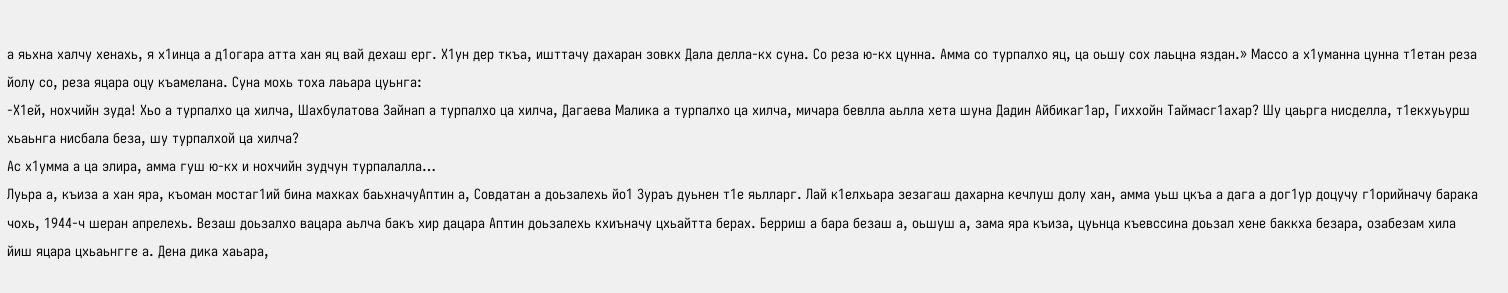а яьхна халчу хенахь, я х1инца а д1огара атта хан яц вай дехаш ерг. Х1ун дер ткъа, ишттачу дахаран зовкх Дала делла-кх суна. Со реза ю-кх цунна. Амма со турпалхо яц, ца оьшу сох лаьцна яздан.» Массо а х1уманна цунна т1етан реза йолу со, реза яцара оцу къамелана. Суна мохь тоха лаьара цуьнга:
-Х1ей, нохчийн зуда! Хьо а турпалхо ца хилча, Шахбулатова Зайнап а турпалхо ца хилча, Дагаева Малика а турпалхо ца хилча, мичара бевлла аьлла хета шуна Дадин Айбикаг1ар, Гиххойн Таймасг1ахар? Шу цаьрга нисделла, т1екхуьурш хьаьнга нисбала беза, шу турпалхой ца хилча?
Ас х1умма а ца элира, амма гуш ю-кх и нохчийн зудчун турпалалла…
Луьра а, къиза а хан яра, къоман мостаг1ий бина махках баьхначуАптин а, Совдатан а доьзалехь йо1 Зураъ дуьнен т1е яьлларг. Лай к1елхьара зезагаш дахарна кечлуш долу хан, амма уьш цкъа а дага а дог1ур доцучу г1орийначу барака чохь, 1944-ч шеран апрелехь. Везаш доьзалхо вацара аьлча бакъ хир дацара Аптин доьзалехь кхиъначу цхьайтта берах. Берриш а бара безаш а, оьшуш а, зама яра къиза, цуьнца къевссина доьзал хене баккха безара, озабезам хила йиш яцара цхьаьнгге а. Дена дика хаьара,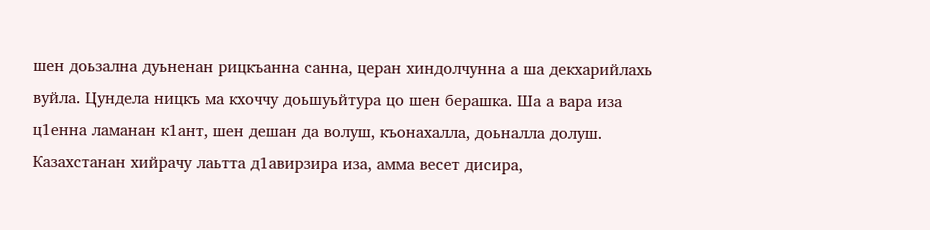шен доьзална дуьненан рицкъанна санна, церан хиндолчунна а ша декхарийлахь вуйла. Цундела ницкъ ма кхоччу доьшуьйтура цо шен берашка. Ша а вара иза ц1енна ламанан к1ант, шен дешан да волуш, къонахалла, доьналла долуш. Казахстанан хийрачу лаьтта д1авирзира иза, амма весет дисира,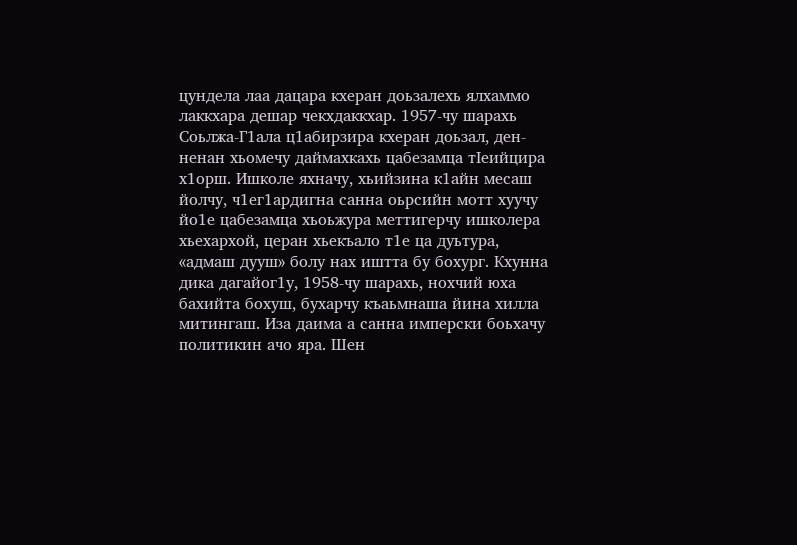цундела лаа дацара кхеран доьзалехь ялхаммо лаккхара дешар чекхдаккхар. 1957-чу шарахь Соьлжа-Г1ала ц1абирзира кхеран доьзал, ден-ненан хьомечу даймахкахь цабезамца тIеийцира х1орш. Ишколе яхначу, хьийзина к1айн месаш йолчу, ч1ег1ардигна санна оьрсийн мотт хуучу йо1е цабезамца хьоьжура меттигерчу ишколера хьехархой, церан хьекъало т1е ца дуьтура, «адмаш дууш» болу нах иштта бу бохург. Кхунна дика дагайог1у, 1958-чу шарахь, нохчий юха бахийта бохуш, бухарчу къаьмнаша йина хилла митингаш. Иза даима а санна имперски боьхачу политикин ачо яра. Шен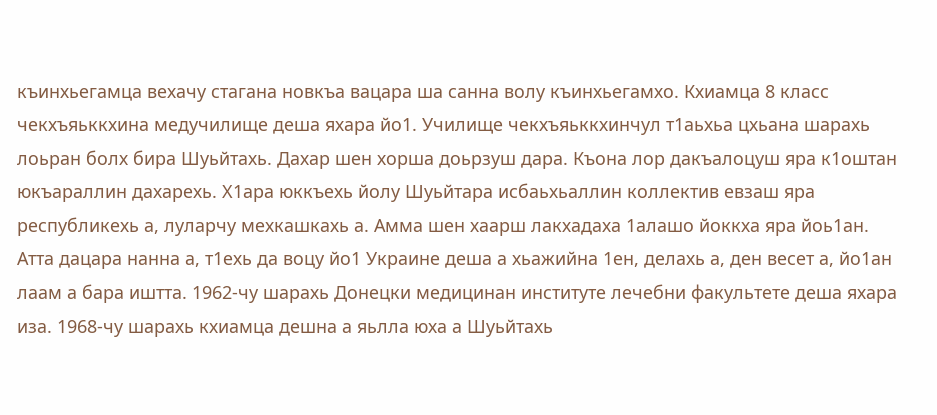къинхьегамца вехачу стагана новкъа вацара ша санна волу къинхьегамхо. Кхиамца 8 класс чекхъяьккхина медучилище деша яхара йо1. Училище чекхъяьккхинчул т1аьхьа цхьана шарахь лоьран болх бира Шуьйтахь. Дахар шен хорша доьрзуш дара. Къона лор дакъалоцуш яра к1оштан юкъараллин дахарехь. Х1ара юккъехь йолу Шуьйтара исбаьхьаллин коллектив евзаш яра республикехь а, луларчу мехкашкахь а. Амма шен хаарш лакхадаха 1алашо йоккха яра йоь1ан. Атта дацара нанна а, т1ехь да воцу йо1 Украине деша а хьажийна 1ен, делахь а, ден весет а, йо1ан лаам а бара иштта. 1962-чу шарахь Донецки медицинан институте лечебни факультете деша яхара иза. 1968-чу шарахь кхиамца дешна а яьлла юха а Шуьйтахь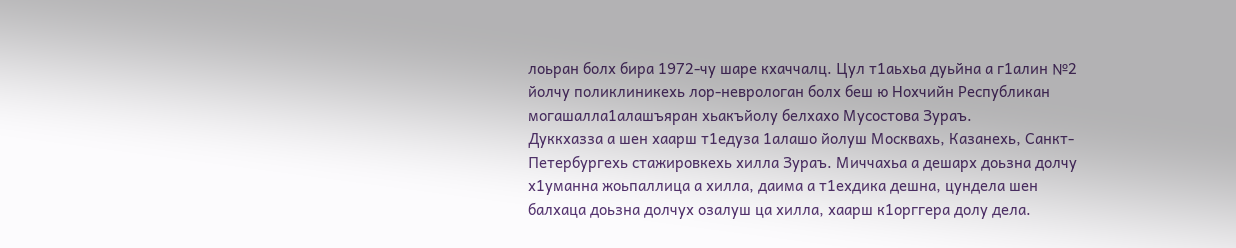лоьран болх бира 1972-чу шаре кхаччалц. Цул т1аьхьа дуьйна а г1алин №2 йолчу поликлиникехь лор-неврологан болх беш ю Нохчийн Республикан могашалла1алашъяран хьакъйолу белхахо Мусостова Зураъ.
Дуккхазза а шен хаарш т1едуза 1алашо йолуш Москвахь, Казанехь, Санкт-Петербургехь стажировкехь хилла Зураъ. Миччахьа а дешарх доьзна долчу х1уманна жоьпаллица а хилла, даима а т1ехдика дешна, цундела шен балхаца доьзна долчух озалуш ца хилла, хаарш к1орггера долу дела.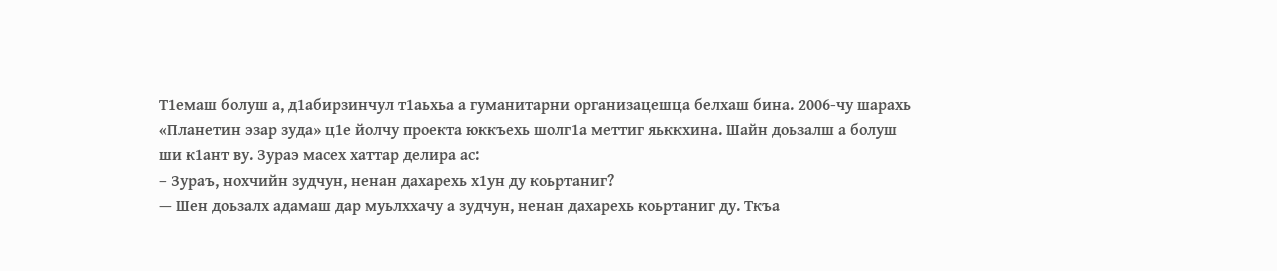Т1емаш болуш а, д1абирзинчул т1аьхьа а гуманитарни организацешца белхаш бина. 2006-чу шарахь «Планетин эзар зуда» ц1е йолчу проекта юккъехь шолг1а меттиг яьккхина. Шайн доьзалш а болуш ши к1ант ву. Зураэ масех хаттар делира ас:
– Зураъ, нохчийн зудчун, ненан дахарехь х1ун ду коьртаниг?
— Шен доьзалх адамаш дар муьлххачу а зудчун, ненан дахарехь коьртаниг ду. Ткъа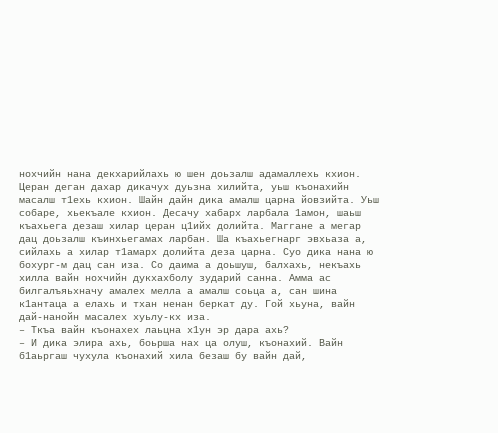нохчийн нана декхарийлахь ю шен доьзалш адамаллехь кхион. Церан деган дахар дикачух дуьзна хилийта, уьш къонахийн масалш т1ехь кхион. Шайн дайн дика амалш царна йовзийта. Уьш собаре, хьекъале кхион. Десачу хабарх ларбала 1амон, шаьш къахьега дезаш хилар церан ц1ийх долийта. Маггане а мегар дац доьзалш къинхьегамах ларбан. Ша къахьегнарг эвхьаза а, сийлахь а хилар т1амарх долийта деза царна. Суо дика нана ю бохург-м дац сан иза. Со даима а доьшуш, балхахь, некъахь хилла вайн нохчийн дукхахболу зударий санна. Амма ас билгалъяьхначу амалех мелла а амалш соьца а, сан шина к1антаца а елахь и тхан ненан беркат ду. Гой хьуна, вайн дай-нанойн масалех хуьлу-кх иза.
– Ткъа вайн къонахех лаьцна х1ун эр дара ахь?
– И дика элира ахь, боьрша нах ца олуш, къонахий. Вайн б1аьргаш чухула къонахий хила безаш бу вайн дай,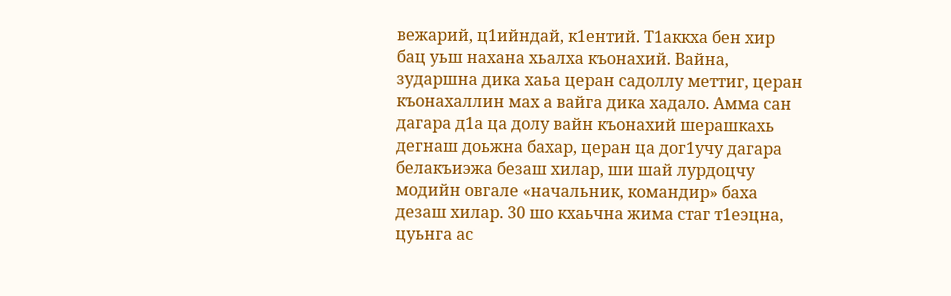вежарий, ц1ийндай, к1ентий. Т1аккха бен хир бац уьш нахана хьалха къонахий. Вайна, зударшна дика хаьа церан садоллу меттиг, церан къонахаллин мах а вайга дика хадало. Амма сан дагара д1а ца долу вайн къонахий шерашкахь дегнаш доьжна бахар, церан ца дог1учу дагара белакъиэжа безаш хилар, ши шай лурдоцчу модийн овгале «начальник, командир» баха дезаш хилар. 30 шо кхаьчна жима стаг т1еэцна, цуьнга ас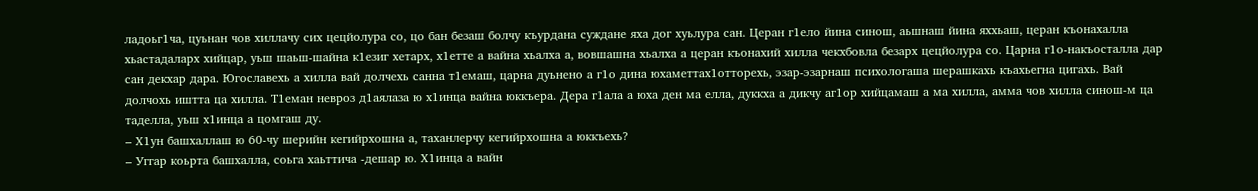ладоьг1ча, цуьнан чов хиллачу сих цецйолура со, цо бан безаш болчу къурдана суждане яха дог хуьлура сан. Церан г1ело йина синош, аьшнаш йина яххьаш, церан къонахалла хьастадаларх хийцар, уьш шаьш-шайна к1езиг хетарх, х1етте а вайна хьалха а, вовшашна хьалха а церан къонахий хилла чекхбовла безарх цецйолура со. Царна г1о-накъосталла дар сан декхар дара. Югославехь а хилла вай долчехь санна т1емаш, царна дуьнено а г1о дина юхаметтах1отторехь, эзар-эзарнаш психологаша шерашкахь къахьегна цигахь. Вай долчохь иштта ца хилла. Т1еман невроз д1аялаза ю х1инца вайна юккъера. Дера г1ала а юха ден ма елла, дуккха а дикчу аг1ор хийцамаш а ма хилла, амма чов хилла синош-м ца таделла, уьш х1инца а цомгаш ду.
– Х1ун башхаллаш ю 60-чу шерийн кегийрхошна а, таханлерчу кегийрхошна а юккъехь?
– Уггар коьрта башхалла, соьга хаьттича -дешар ю. Х1инца а вайн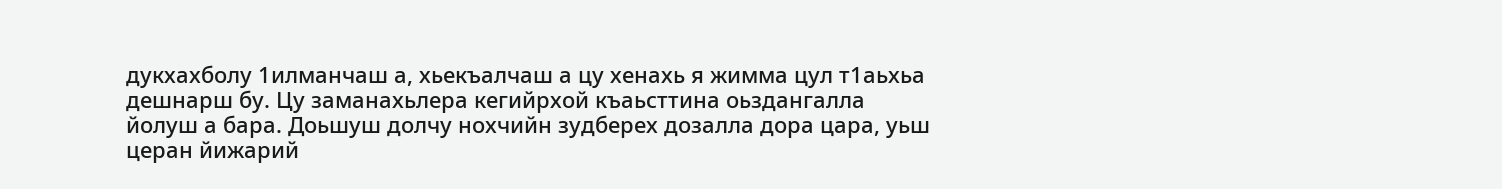дукхахболу 1илманчаш а, хьекъалчаш а цу хенахь я жимма цул т1аьхьа дешнарш бу. Цу заманахьлера кегийрхой къаьсттина оьздангалла йолуш а бара. Доьшуш долчу нохчийн зудберех дозалла дора цара, уьш церан йижарий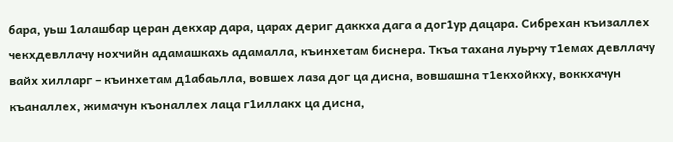бара, уьш 1алашбар церан декхар дара, царах дериг даккха дага а дог1ур дацара. Сибрехан къизаллех чекхдевллачу нохчийн адамашкахь адамалла, къинхетам биснера. Ткъа тахана луьрчу т1емах девллачу вайх хилларг – къинхетам д1абаьлла, вовшех лаза дог ца дисна, вовшашна т1екхойкху, воккхачун къаналлех, жимачун къоналлех лаца г1иллакх ца дисна,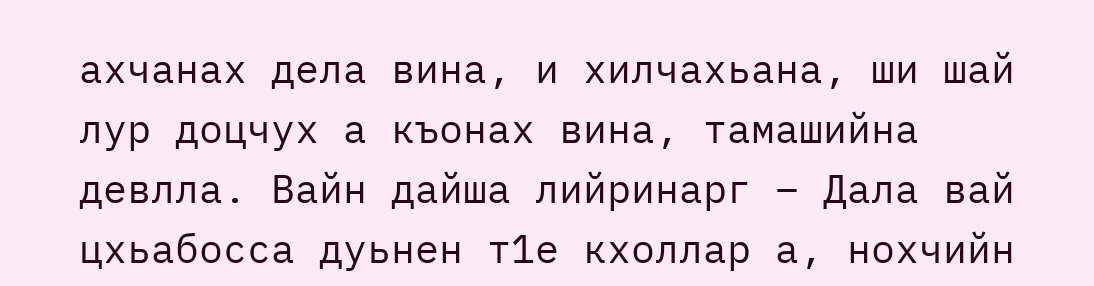ахчанах дела вина, и хилчахьана, ши шай лур доцчух а къонах вина, тамашийна девлла. Вайн дайша лийринарг – Дала вай цхьабосса дуьнен т1е кхоллар а, нохчийн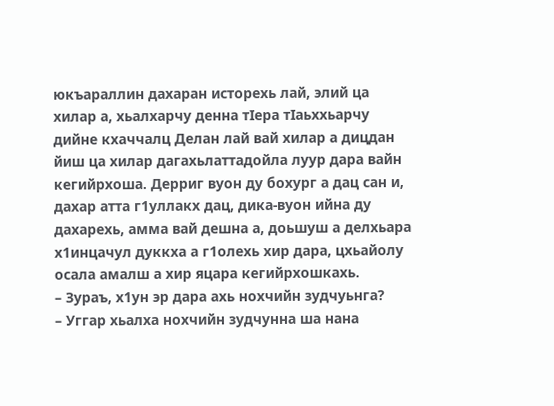юкъараллин дахаран исторехь лай, элий ца хилар а, хьалхарчу денна тIера тIаьххьарчу дийне кхаччалц Делан лай вай хилар а дицдан йиш ца хилар дагахьлаттадойла луур дара вайн кегийрхоша. Дерриг вуон ду бохург а дац сан и, дахар атта г1уллакх дац, дика-вуон ийна ду дахарехь, амма вай дешна а, доьшуш а делхьара х1инцачул дуккха а г1олехь хир дара, цхьайолу осала амалш а хир яцара кегийрхошкахь.
– Зураъ, х1ун эр дара ахь нохчийн зудчуьнга?
– Уггар хьалха нохчийн зудчунна ша нана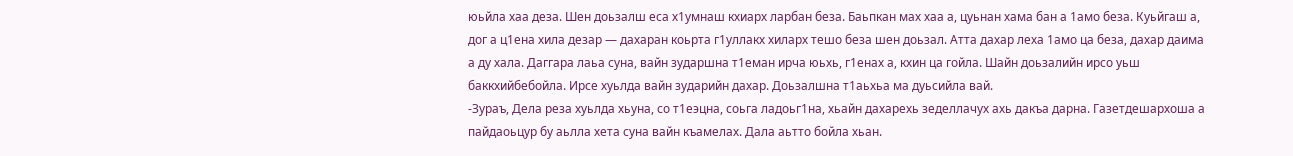юьйла хаа деза. Шен доьзалш еса х1умнаш кхиарх ларбан беза. Баьпкан мах хаа а, цуьнан хама бан а 1амо беза. Куьйгаш а, дог а ц1ена хила дезар — дахаран коьрта г1уллакх хиларх тешо беза шен доьзал. Атта дахар леха 1амо ца беза, дахар даима а ду хала. Даггара лаьа суна, вайн зударшна т1еман ирча юьхь, г1енах а, кхин ца гойла. Шайн доьзалийн ирсо уьш баккхийбебойла. Ирсе хуьлда вайн зударийн дахар. Доьзалшна т1аьхьа ма дуьсийла вай.
-Зураъ, Дела реза хуьлда хьуна, со т1еэцна, соьга ладоьг1на, хьайн дахарехь зеделлачух ахь дакъа дарна. Газетдешархоша а пайдаоьцур бу аьлла хета суна вайн къамелах. Дала аьтто бойла хьан.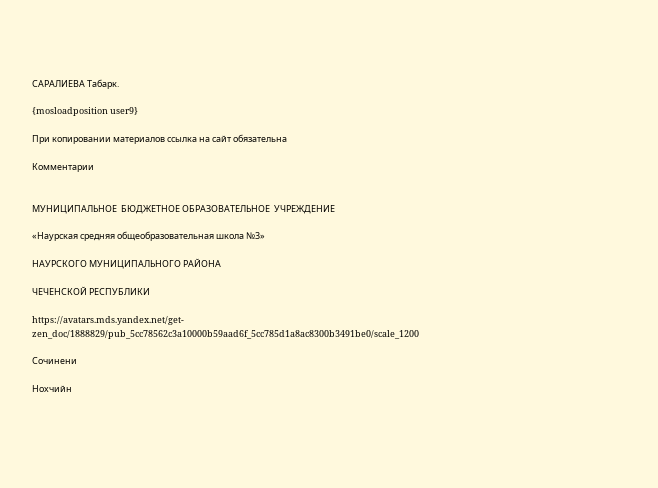САРАЛИЕВА Табарк.

{mosloadposition user9}

При копировании материалов ссылка на сайт обязательна

Комментарии


МУНИЦИПАЛЬНОЕ  БЮДЖЕТНОЕ ОБРАЗОВАТЕЛЬНОЕ  УЧРЕЖДЕНИЕ

«Наурская средняя общеобразовательная школа №3»

НАУРСКОГО МУНИЦИПАЛЬНОГО РАЙОНА

ЧЕЧЕНСКОЙ РЕСПУБЛИКИ

https://avatars.mds.yandex.net/get-zen_doc/1888829/pub_5cc78562c3a10000b59aad6f_5cc785d1a8ac8300b3491be0/scale_1200

Сочинени

Нохчийн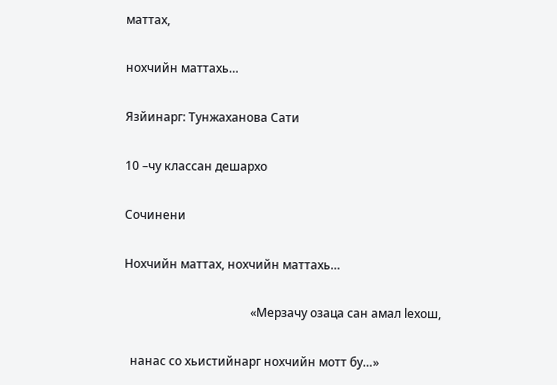маттах,

нохчийн маттахь…

Язйинарг: Тунжаханова Сати

10 –чу классан дешархо

Сочинени

Нохчийн маттах, нохчийн маттахь…

                                          «Мерзачу озаца сан амал lехош,

  нанас со хьистийнарг нохчийн мотт бу…»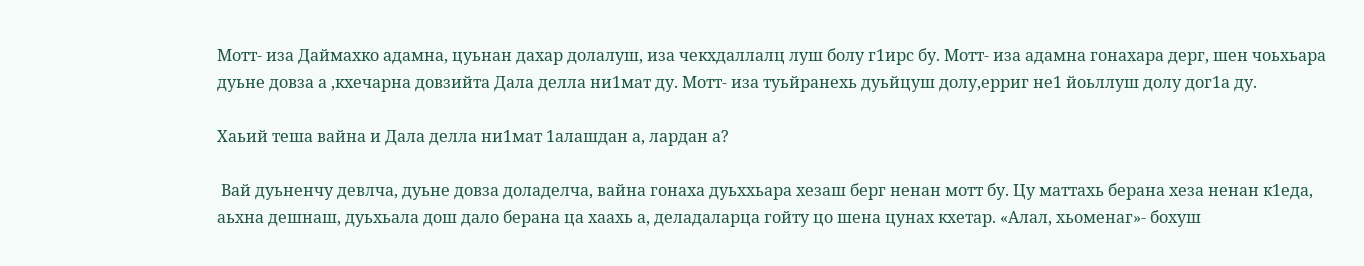Мотт- иза Даймахко адамна, цуьнан дахар долалуш, иза чекхдаллалц луш болу г1ирс бу. Мотт- иза адамна гонахара дерг, шен чоьхьара дуьне довза а ,кхечарна довзийта Дала делла ни1мат ду. Мотт- иза туьйранехь дуьйцуш долу,ерриг не1 йоьллуш долу дог1а ду.

Хаьий теша вайна и Дала делла ни1мат 1алашдан а, лардан а?

 Вай дуьненчу девлча, дуьне довза доладелча, вайна гонаха дуьххьара хезаш берг ненан мотт бу. Цу маттахь берана хеза ненан к1еда, аьхна дешнаш, дуьхьала дош дало берана ца хаахь а, деладаларца гойту цо шена цунах кхетар. «Алал, хьоменаг»- бохуш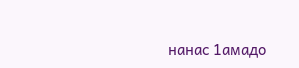нанас 1амадо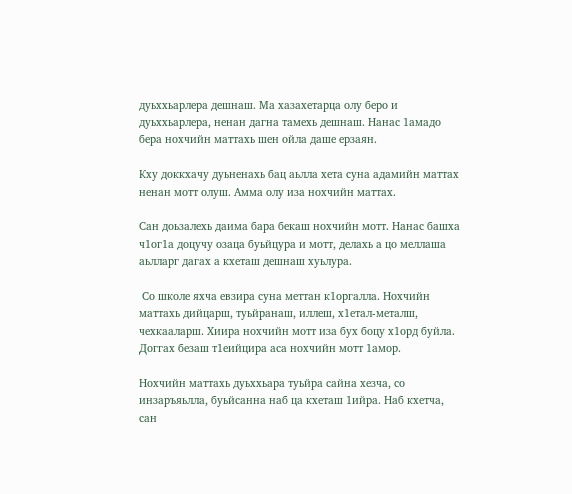дуьххьарлера дешнаш. Ма хазахетарца олу беро и дуьххьарлера, ненан дагна тамехь дешнаш. Нанас 1амадо бера нохчийн маттахь шен ойла даше ерзаян.

Кху доккхачу дуьненахь бац аьлла хета суна адамийн маттах ненан мотт олуш. Амма олу иза нохчийн маттах.

Сан доьзалехь даима бара бекаш нохчийн мотт. Нанас башха ч1ог1а доцучу озаца буьйцура и мотт, делахь а цо меллаша аьлларг дагах а кхеташ дешнаш хуьлура.

 Со школе яхча евзира суна меттан к1оргалла. Нохчийн маттахь дийцарш, туьйранаш, иллеш, х1етал-металш, чехкааларш. Хиира нохчийн мотт иза бух боцу х1орд буйла. Доггах безаш т1еийцира аса нохчийн мотт 1амор.

Нохчийн маттахь дуьххьара туьйра сайна хезча, со инзаръяьлла, буьйсанна наб ца кхеташ 1ийра. Наб кхетча, сан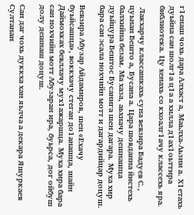г1енаш чохь дара Алхаст а, Маьлха-Аьзни а. Х1етахь дуьйна сан шолг1а ц1а а хилла д1ах1оьттира библиотека. Цу хенахь со кхоалг1ачу классехь яра.

 Лакхарчу классашкахь суна вевзира Бадуев С., цуьнан Бешто а, Бусана а. Цара шовданна йистехь балхийна безам. Ма хаза, аьхначу дешнашца дуьйцура Бештос Бусанига шен дагара. Муха хир бара сан эсала нохчийн мотт и дагардийцар доцуш.

Вевзира Абузар Айдамиров, шен «Ехачу буьйсашца», воккхачу стеган до1анашца, шайн Даймохках бевллачу мух1ажаршца. Муха хира бара сан нохчийн мотт Абузаран ира, буьрса, дог ойбуш долу дешнаш доцуш.

Сан даг чохь дуккха хан яьлча а декара Яшуркаев Султанан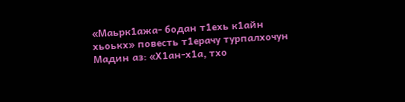«Маьрк1ажа- бодан т1ехь к1айн хьоькх» повесть т1ерачу турпалхочун  Мадин аз: «Х1ан-х1а, тхо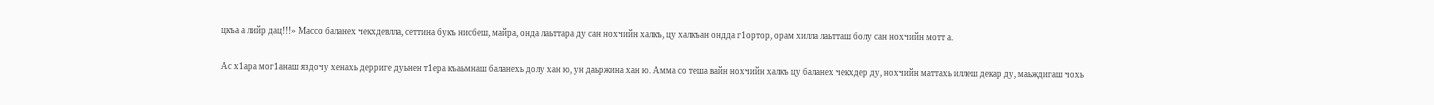цкъа а лийр дац!!!» Массо баланех чекхдевлла, сеттина букъ нисбеш, майра, онда лаьттара ду сан нохчийн халкъ, цу халкъан ондда г1ортор, орам хилла лаьтташ болу сан нохчийн мотт а.

Ас х1ара мог1анаш яздочу хенахь дерриге дуьнен т1ера къаьмнаш баланехь долу хан ю, ун даьржина хан ю. Амма со теша вайн нохчийн халкъ цу баланех чекхдер ду, нохчийн маттахь иллеш декар ду, маьждигаш чохь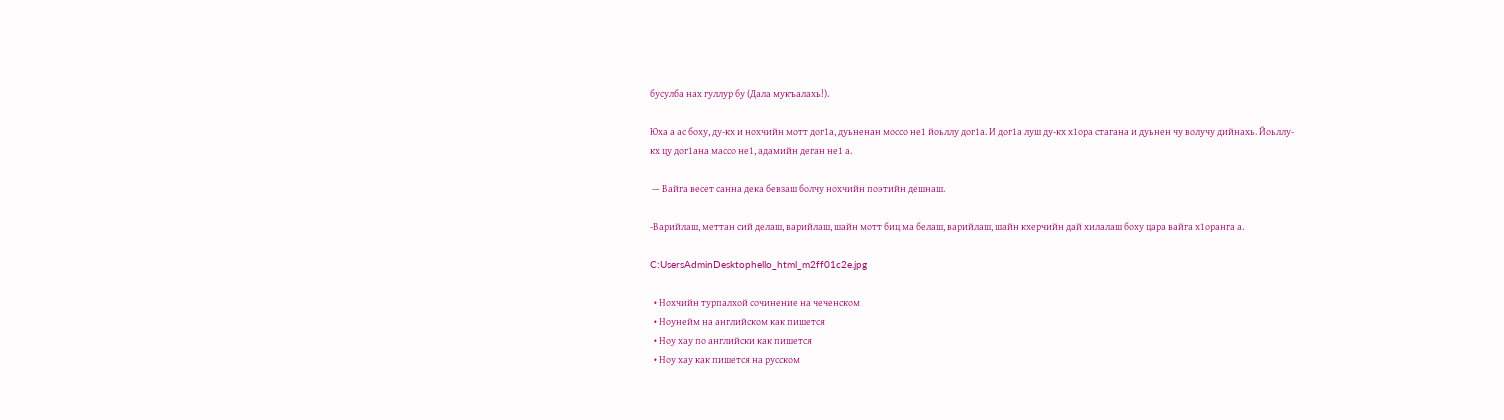бусулба нах гуллур бу (Дала мукъалахь!).

Юха а ас боху, ду-кх и нохчийн мотт дог1а, дуьненан моссо не1 йоьллу дог1а. И дог1а луш ду-кх х1ора стагана и дуьнен чу волучу дийнахь. Йоьллу-кх цу дог1ана массо не1, адамийн деган не1 а.

 — Вайга весет санна дека бевзаш болчу нохчийн поэтийн дешнаш.

-Варийлаш, меттан сий делаш, варийлаш, шайн мотт биц ма белаш, варийлаш, шайн кхерчийн дай хилалаш боху цара вайга х1оранга а.

C:UsersAdminDesktophello_html_m2ff01c2e.jpg

  • Нохчийн турпалхой сочинение на чеченском
  • Ноунейм на английском как пишется
  • Ноу хау по английски как пишется
  • Ноу хау как пишется на русском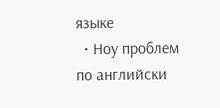языке
  • Ноу проблем по английски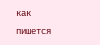как пишется